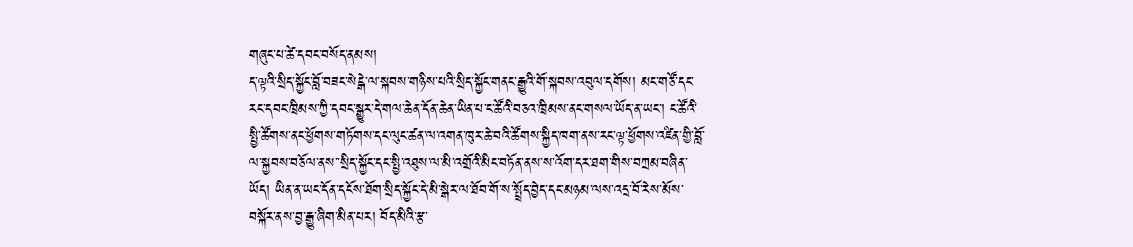གཞུང་པ་ཚེ་དབང་བསོད་ནམས།
ད་ལྟའི་སྲིད་སྐྱོང་བློ་བཟང་སེངྒེ་ལ་སྐབས་གཉིས་པའི་སྲིད་སྐྱོང་གནང་རྒྱུའི་གོ་སྐབས་འབུལ་དགོས། མང་གཙོ་དང་རང་དབང་ཁྲིམས་ཀྱི་དབང་སྒྱུར་དེ་གལ་ཆེན་དོན་ཆེན་ཡིན་པ་ང་ཚོའི་བཅའ་ཁྲིམས་ནང་གསལ་ཡོད་ན་ཡང་། ང་ཚོའི་སྤྱི་ཚོགས་ནང་ཕྱོགས་གཏོགས་དང་ལུང་ཚན་ལ་འགན་ཁུར་ཆེ་བའི་ཚོགས་སྐྱིད་ཁག་ནས་རང་ལྟ་ཕྱོགས་འཛིན་གྱི་བློ་ལ་སྐྱབས་བཅོལ་ནས་་སྲིད་སྐྱོང་དང་སྤྱི་འཐུས་ལ་མི་འགྲོའི་མིང་བཏོན་ནས་ས་འོག་དར་ཐག་གིས་བཀྲམ་བཞིན་ཡོད། ཡིན་ན་ཡང་དོན་དངོས་ཐོག་སྲིད་སྐྱོང་དེ་མི་སྒེར་ལ་ཐོབ་གོ་ས་སྤྲོད་བྱེད་དང་མཉམ་ལས་འདྲ་བོ་རེས་མོས་བསྐོར་ནས་བྱ་རྒྱུ་ཞིག་མིན་པར། བོད་མིའི་རྩ་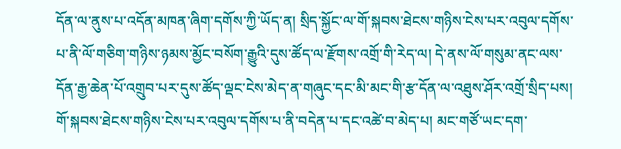དོན་ལ་ནུས་པ་འདོན་མཁན་ཞིག་དགོས་ཀྱི་ཡོད་ན། སྲིད་སྐྱོང་ལ་གོ་སྐབས་ཐེངས་གཉིས་ངེས་པར་འབུལ་དགོས་པ་ནི་ལོ་གཅིག་གཉིས་ཉམས་མྱོང་བསོག་རྒྱུའི་དུས་ཚོད་ལ་རྫོགས་འགྲོ་གི་རེད་ལ། དེ་ནས་ལོ་གསུམ་ནང་ལས་དོན་རྒྱ་ཆེན་པོ་འགྲུབ་པར་དུས་ཚོད་ལྡང་ངེས་མེད་ན་གཞུང་དང་མི་མང་གི་རྩ་དོན་ལ་འཐུས་ཤོར་འགྲོ་སྲིད་པས། གོ་སྐབས་ཐེངས་གཉིས་ངེས་པར་འབུལ་དགོས་པ་ནི་བདེན་པ་དང་འཚེ་བ་མེད་པ། མང་གཙོ་ཡང་དག་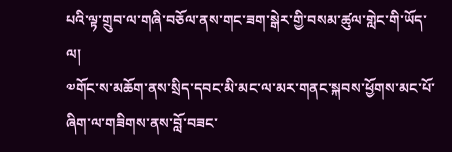པའི་ལྟ་གྲུབ་ལ་གཞི་བཅོལ་ནས་གང་ཟག་སྒེར་གྱི་བསམ་ཚུལ་གླེང་གི་ཡོད་ལ།
༧གོང་ས་མཆོག་ནས་སྲིད་དབང་མི་མང་ལ་མར་གནང་སྐབས་ཕྱོགས་མང་པོ་ཞིག་ལ་གཟིགས་ནས་བློ་བཟང་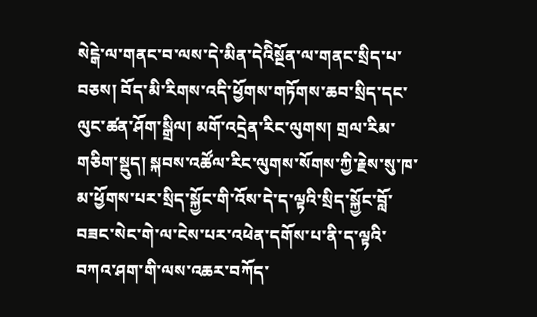སེངྒེ་ལ་གནང་བ་ལས་དེ་མིན་དེའིེསྔོན་ལ་གནང་སྲིད་པ་བཅས། བོད་མི་རིགས་འདི་ཕྱོགས་གཏོགས་ཆབ་སྲིད་དང་ལུང་ཚན་ཤོག་སྒྲིལ། མགོ་འདྲེན་རིང་ལུགས། གྲལ་རིམ་གཅིག་སྡུད། སྐབས་འཚོལ་རིང་ལུགས་སོགས་ཀྱི་རྗེས་སུ་ཁ་མ་ཕྱོགས་པར་སྲིད་སྐྱོང་གི་འོས་དེ་ད་ལྟའི་སྲིད་སྐྱོང་བློ་བཟང་སེང་གེ་ལ་ངེས་པར་འཕེན་དགོས་པ་ནི་ད་ལྟའི་བཀའ་ཤག་གི་ལས་འཆར་བཀོད་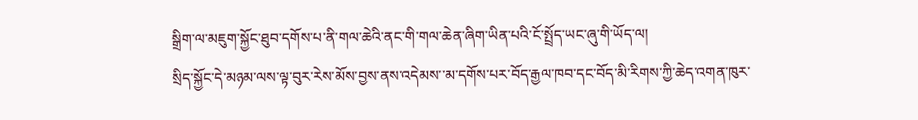སྒྲིག་ལ་མཇུག་སྐྱོང་ཐུབ་དགོས་པ་ནི་གལ་ཆེའི་ནང་གི་གལ་ཆེན་ཞིག་ཡིན་པའི་ངོ་སྤྲོད་ཡང་ཞུ་གི་ཡོད་ལ།
སྲིད་སྐྱོང་དེ་མཉམ་ལས་ལྟ་བུར་རེས་མོས་བྱས་ནས་འདེམས་་མ་དགོས་པར་བོད་རྒྱལ་ཁབ་དང་བོད་མི་རིགས་ཀྱི་ཆེད་འགན་ཁུར་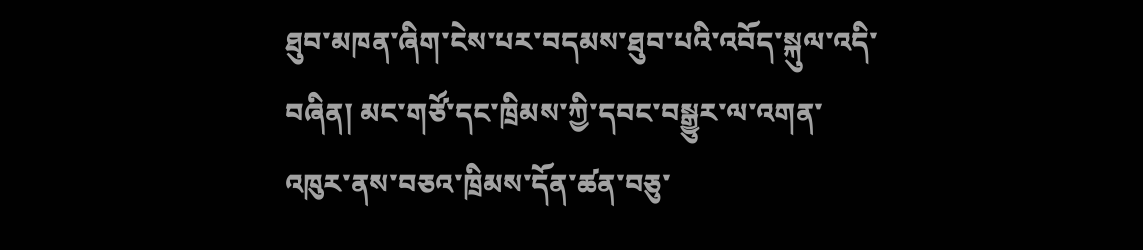ཐུབ་མཁན་ཞིག་ངེས་པར་བདམས་ཐུབ་པའི་འབོད་སྐུལ་འདི་བཞིན། མང་གཙོ་དང་ཁྲིམས་ཀྱི་དབང་བསྒྱུར་ལ་འགན་འཁུར་ནས་བཅའ་ཁྲིམས་དོན་ཚན་བཅུ་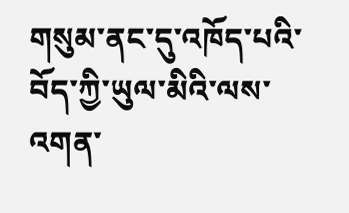གསུམ་ནང་དུ་འཁོད་པའི་བོད་ཀྱི་ཡུལ་མིའི་ལས་འགན་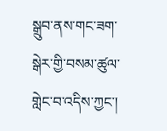སྒྲུབ་ནས་གང་ཟག་སྒེར་གྱི་བསམ་ཚུལ་གླེང་བ་འདིས་ཀྱང་།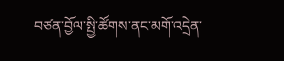བཙན་བྱོལ་སྤྱི་ཚོགས་ནང་མགོ་འདྲེན་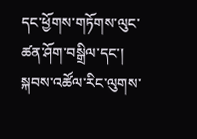དང་ཕྱོགས་གཏོགས་ལུང་ཚན་ཤོག་བསྒྲིལ་དང་། སྐབས་འཚོལ་རིང་ལུགས་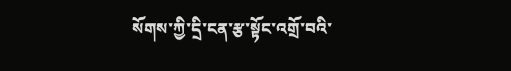སོགས་ཀྱི་དྲི་ངན་རྩ་སྟོང་འགྲོ་བའི་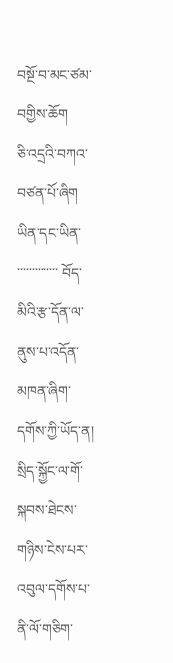བསྔོ་བ་མང་ཙམ་བགྱིས་ཆོག
ཅི་འདྲའི་བཀའ་བཙན་པོ་ཞིག
ཡིན་དང་ཡིན་
་་་་་་་་་་་་་་ བོད་མིའི་རྩ་དོན་ལ་ནུས་པ་འདོན་མཁན་ཞིག་དགོས་ཀྱི་ཡོད་ན། སྲིད་སྐྱོང་ལ་གོ་སྐབས་ཐེངས་གཉིས་ངེས་པར་འབུལ་དགོས་པ་ནི་ལོ་གཅིག་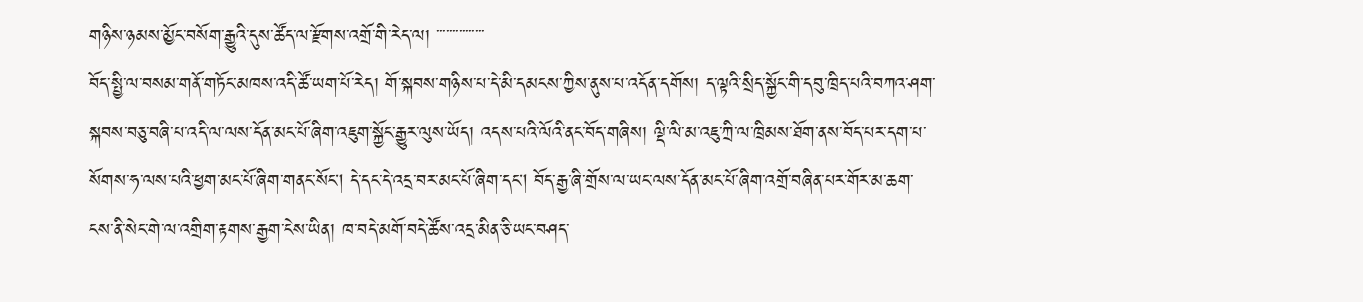གཉིས་ཉམས་མྱོང་བསོག་རྒྱུའི་དུས་ཚོད་ལ་རྫོགས་འགྲོ་གི་རེད་ལ། ་་་་་་་་་་་་་་་
བོད་སྤྱི་ལ་བསམ་གནོ་གཏོང་མཁས་འདི་ཚོ་ཡག་པོ་རེད། གོ་སྐབས་གཉིས་པ་དེ་མི་དམངས་ཀྱིས་ནུས་པ་འདོན་དགོས། ད་ལྟའི་སྲིད་སྐྱོང་གི་དབུ་ཁྲིད་པའི་བཀའ་ཤག་སྐབས་བཅུ་བཞི་པ་འདི་ལ་ལས་དོན་མང་པོ་ཞིག་འཇུག་སྐྱོང་རྒྱུར་ལུས་ཡོད། འདས་པའི་ལོའི་ནང་བོད་གཞིས། ལྡི་ལི་མ་འཇུ་ཀྲི་ལ་ཁྲིམས་ཐོག་ནས་བོད་པར་དག་པ་སོགས་ཧ་ལས་པའི་ཕྱག་མང་པོ་ཞིག་གནང་སོང། དེ་དང་དེ་འདྲ་བར་མང་པོ་ཞིག་དང། བོད་རྒྱ་ཞི་གྲོས་ལ་ཡང་ལས་དོན་མང་པོ་ཞིག་འགྲོ་བཞིན་པར་གོར་མ་ཆག་
ངས་ནི་སེང་གེ་ལ་འགྲིག་རྟགས་རྒྱག་ངེས་ཡིན། ཁ་བདེ་མགོ་བདེ་ཚོས་འདྲ་མིན་ཅི་ཡང་བཤད་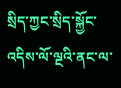སྲིད་ཀྱང་སྲིད་སྐྱོང་འདིས་ལོ་ལྔའི་ནང་ལ་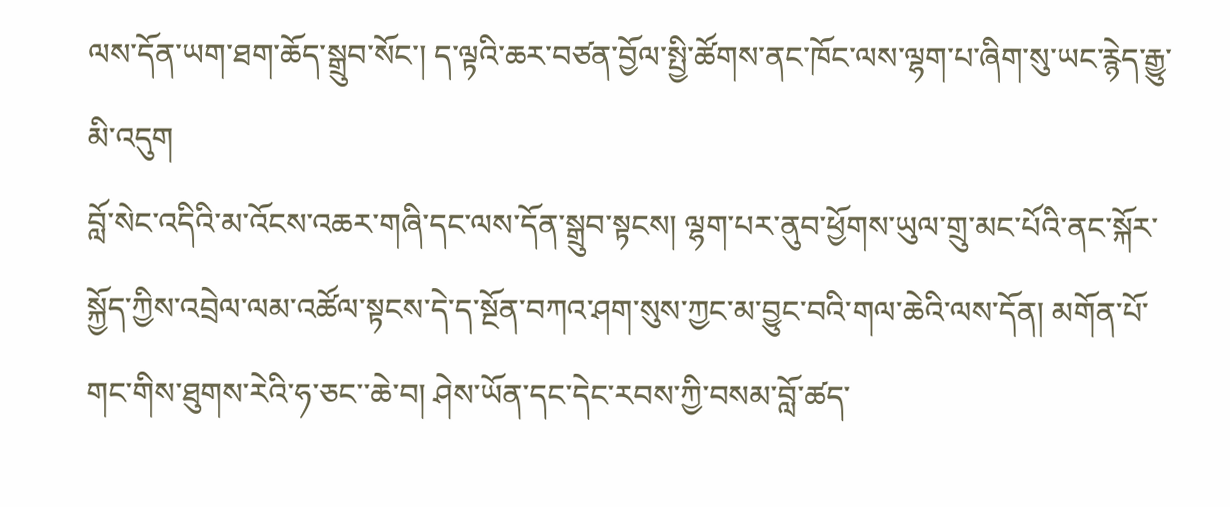ལས་དོན་ཡག་ཐག་ཆོད་སྒྲུབ་སོང་། ད་ལྟའི་ཆར་བཙན་བྱོལ་སྤྱི་ཚོགས་ནང་ཁོང་ལས་ལྷག་པ་ཞིག་སུ་ཡང་རྙེད་རྒྱུ་མི་འདུག
བློ་སེང་འདིའི་མ་འོངས་འཆར་གཞི་དང་ལས་དོན་སྒྲུབ་སྟངས། ལྷག་པར་ནུབ་ཕྱོགས་ཡུལ་གྲུ་མང་པོའི་ནང་སྐོར་སྐྱོད་ཀྱིས་འབྲེལ་ལམ་འཚོལ་སྟངས་དེ་ད་སྔོན་བཀའ་ཤག་སུས་ཀྱང་མ་བྱུང་བའི་གལ་ཆེའི་ལས་དོན། མགོན་པོ་གང་གིས་ཐུགས་རེའི་ཧ་ཅང་་ཆེ་བ། ཤེས་ཡོན་དང་དེང་རབས་ཀྱི་བསམ་བློ་ཚད་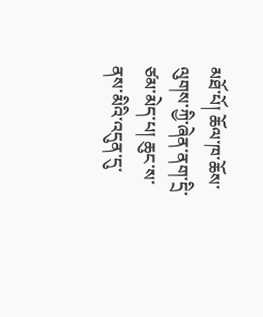མཐོ་པོ། ཆོལ་ཁ་ཆོས་ལུགས་ཀྱི་ཞེན་ནག་དྲི་ཙམ་མེད་པ། ཆུང་ས་ནས་མིའི་འདུན་དུ་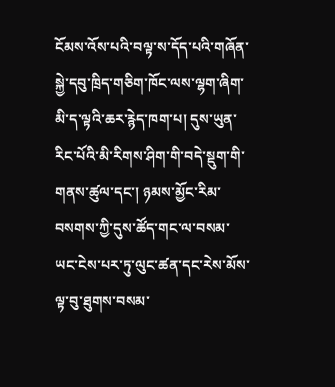ངོམས་འོས་པའི་བལྟ་ས་དོད་པའི་གཞོན་སྐྱེ་དབུ་ཁྲིད་གཅིག་ཁོང་ལས་ལྷག་ཞིག་མི་ད་ལྟའི་ཆར་རྙེད་ཁག་པ། དུས་ཡུན་རིང་པོའི་མི་རིགས་ཤིག་གི་བདེ་སྡུག་གི་གནས་ཚུལ་དང་། ཉམས་མྱོང་རིམ་བསགས་ཀྱི་དུས་ཚོད་གང་ལ་བསམ་ཡང་ངེས་པར་ཏུ་ལུང་ཚན་དང་རེས་མོས་ལྟ་བུ་ཐུགས་བསམ་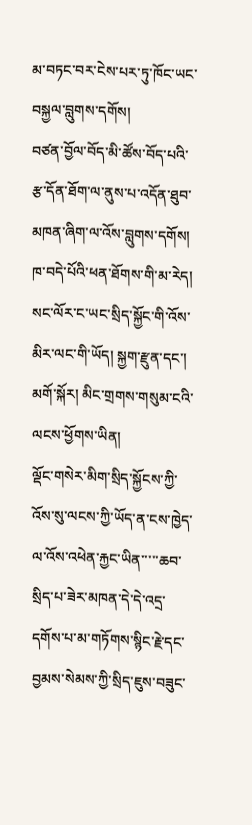མ་བཏང་བར་ངེས་པར་ཏུ་ཁོང་ཡང་བསྐྱལ་བླུགས་དགོས།
བཙན་བྱོལ་བོད་མི་ཚོས་བོད་པའི་རྩ་དོན་ཐོག་ལ་ནུས་པ་འདོན་ཐུབ་མཁན་ཞིག་ལ་འོས་བླུགས་དགོས།
ཁ་བདེ་པོའི་ཕན་ཐོགས་གི་མ་རེད།
སང་ལོར་ང་ཡང་སྲིད་སྐྱོང་གི་འོས་མིར་ལང་གི་ཡོད། སྐྱག་རྫུན་དང་། མགོ་སྐོར། མིང་གྲགས་གསུམ་ངའི་ལངས་ཕྱོགས་ཡིན།
ལྡོང་གསེར་མིག་སྲིད་སྐྱོངས་ཀྱི་འོས་སུ་ལངས་ཀྱི་ཡོད་ན་ངས་ཁྱེད་ལ་འོས་འཕེན་རྐྱང་ཡིན་་་་་ཆབ་སྲིད་པ་ཟེར་མཁན་དེ་དེ་འདྲ་དགོས་པ་མ་གཏོགས་སྙིང་རྗེ་དང་བྱམས་སེམས་ཀྱི་སྲིད་ཇུས་བཟུང་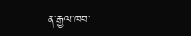ན་རྒྱལ་ཁབ་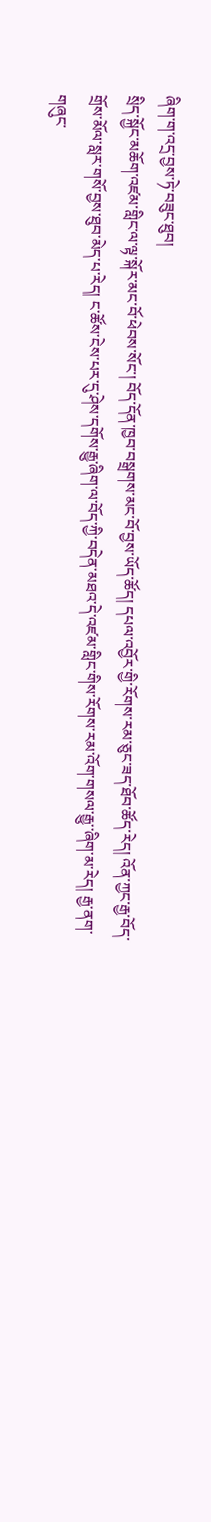ཞིག་ག་འདྲ་བྱས་ཏེ་བཟུང་ཐུབ།
སྲིད་སྐྱོང་མཆོག་འཛམ་གླིང་ལ་ལྟ་སྐོར་མང་བོ་ཕེབས་སོང་། བོད་དོན་ཁྱབ་བསྒྲགས་མང་བོ་བྱས་ཡོད་ཚོད། དཔལ་འབྱོར་གྱི་རོགས་རམ་ཅུང་ཟད་ཐོབ་ཚོད་རེད། འོན་ཀྱང་རྒྱ་བོད་གྲོས་མོལ་སླར་གསོ་བྱས་ཐུབ་མེད་པ་རེད། ང་ཚོས་ངེས་པར་དུ་ཤེས་དགོས་རྒྱུ་ཞིག་ལ་བོད་ཀྱི་བདེན་མཐའ་དེ་འཛམ་གླིང་གིས་རོགས་རམ་འོག་གསལ་རྒྱུ་་ཞིག་མ་རེད། རྒྱ་ནག་གཞུང་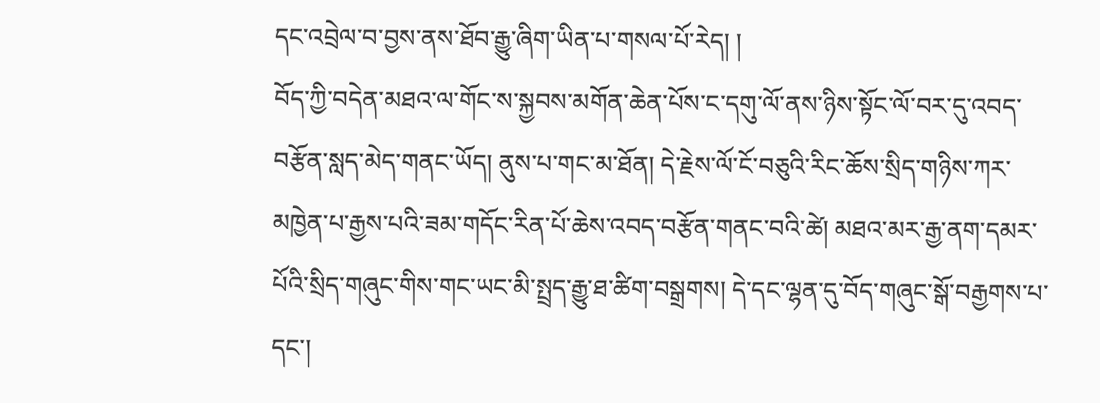དང་འབྲེལ་བ་བྱས་ནས་ཐོབ་རྒྱུ་ཞིག་ཡིན་པ་གསལ་པོ་རེད། །
བོད་ཀྱི་བདེན་མཐའ་ལ་གོང་ས་སྐྱབས་མགོན་ཆེན་པོས་ང་དགུ་ལོ་ནས་ཉིས་སྟོང་ལོ་བར་དུ་འབད་བརྩོན་སླད་མེད་གནང་ཡོད། ནུས་པ་གང་མ་ཐོན། དེ་རྗེས་ལོ་ངོ་བཅུའི་རིང་ཆོས་སྲིད་གཉིས་ཀར་མཁྱེན་པ་རྒྱས་པའི་ཟམ་གདོང་རིན་པོ་ཆེས་འབད་བརྩོན་གནང་བའི་ཚེ། མཐའ་མར་རྒྱ་ནག་དམར་པོའི་སྲིད་གཞུང་གིས་གང་ཡང་མི་སྤྲད་རྒྱུ་ཐ་ཚིག་བསྒྲགས། དེ་དང་ལྷན་དུ་བོད་གཞུང་སྒོ་བརྒྱགས་པ་དང་།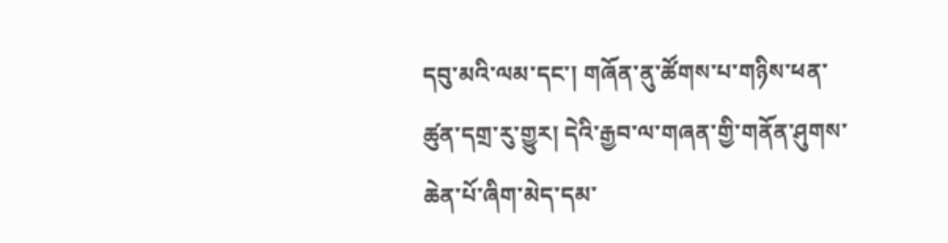དབུ་མའི་ལམ་དང་། གཞོན་ནུ་ཚོགས་པ་གཉིས་ཕན་ཚུན་དགྲ་རུ་གྱུར། དེའི་རྒྱབ་ལ་གཞན་གྱི་གནོན་ཤུགས་ཆེན་པོ་ཞིག་མེད་དམ་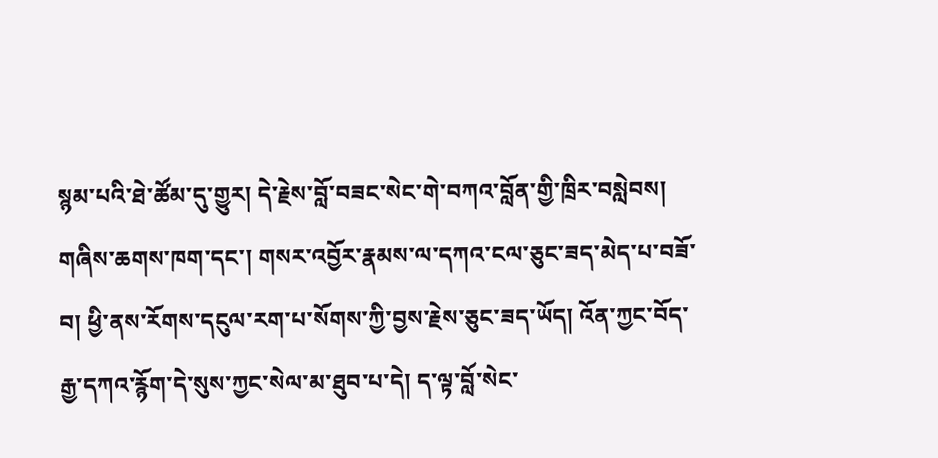སྙམ་པའི་ཐེ་ཚོམ་དུ་གྱུར། དེ་རྗེས་བློ་བཟང་སེང་གེ་བཀའ་བློན་གྱི་ཁྲིར་བསླེབས། གཞིས་ཆགས་ཁག་དང་། གསར་འབྱོར་རྣམས་ལ་དཀའ་ངལ་ཅུང་ཟད་མེད་པ་བཟོ་བ། ཕྱི་ནས་རོགས་དངུལ་རག་པ་སོགས་ཀྱི་བྱས་རྗེས་ཅུང་ཟད་ཡོད། འོན་ཀྱང་བོད་རྒྱ་དཀའ་རྙོག་དེ་སུས་ཀྱང་སེལ་མ་ཐུབ་པ་དེ། ད་ལྟ་བློ་སེང་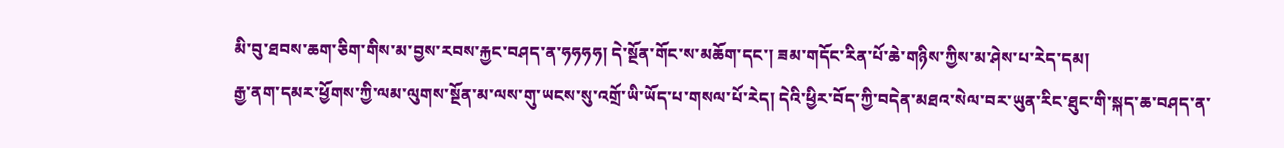མི་བུ་ཐབས་ཆག་ཅིག་གིས་མ་བྱས་རབས་རྐྱང་བཤད་ན་ཧཧཧཧ། དེ་སྔོན་གོང་ས་མཆོག་དང་། ཟམ་གདོང་རིན་པོ་ཆེ་གཉིས་ཀྱིས་མ་ཤེས་པ་རེད་དམ།
རྒྱ་ནག་དམར་ཕྱོགས་ཀྱི་ལམ་ལུགས་སྔོན་མ་ལས་གུ་ཡངས་སུ་འགྲོ་ཡི་ཡོད་པ་གསལ་པོ་རེད། དེའི་ཕྱིར་བོད་ཀྱི་བདེན་མཐའ་སེལ་བར་ཡུན་རིང་ཐུང་གི་སྐད་ཆ་བཤད་ན་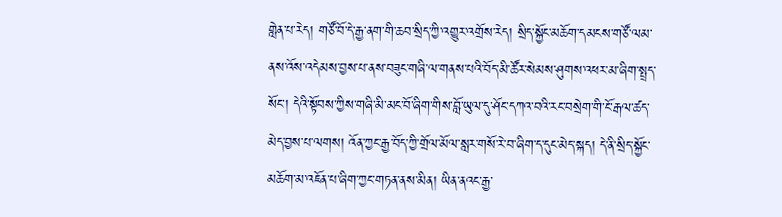གླེན་པ་རེད། གཙོ་བོ་དེ་རྒྱ་ནག་གི་ཆབ་སྲིད་ཀྱི་འགྱུར་འགྲོས་རེད། སྲིད་སྐྱོང་མཆོག་དམངས་གཙོ་ལམ་ནས་འོས་འདེམས་བྱས་པ་ནས་བཟུང་གཞི་ལ་གནས་པའི་བོད་མི་ཚོར་སེམས་ཤུགས་འཕར་མ་ཞིག་སྤྲད་སོང་། དེའི་སྟོབས་ཀྱིས་གཞི་མི་མང་བོ་ཞིག་གིས་བློ་ཡུལ་དུ་ཤོང་དཀའ་བའི་རང་བསྲེག་གི་ངོ་རྒལ་ཚད་མེད་བྱས་པ་ལགས། འོན་ཀྱང་རྒྱ་བོད་ཀྱི་གྲོལ་མོལ་སླར་གསོ་རེ་བ་ཞིག་ད་དུང་མེད་སྐད། དེ་ནི་སྲིད་སྐྱོང་མཆོག་མ་འཇོན་པ་ཞིག་ཀྱང་གཏན་ནས་མིན། ཡིན་ནའང་རྒྱ་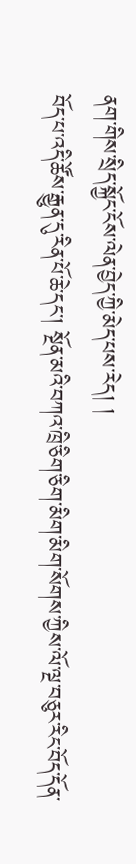ནག་གིས་སྲིད་སྐྱོང་ངོས་ལེན་བྱེད་ཀྱི་མེད་པས་རེད། །
བོད་པ་འདི་ཚོས་རྒྱུན་དུ་རིན་པོ་ཆེ་དང་། སྔོན་མའི་བཀའ་ཁྲི་ཅིག་ཅིག་མིག་མིག་སོགས་ཀྱིས་ལོ་ལྔ་བཅུར་རིང་བོད་དོན་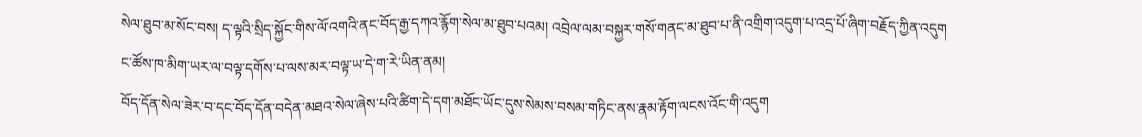སེལ་ཐུབ་མ་སོང་བས། ད་ལྟའི་སྲིད་སྐྱོང་གིས་ལོ་འགའི་ནང་བོད་རྒྱ་དཀའ་རྙོག་སེལ་མ་ཐུབ་པའམ། འབྲེལ་ལམ་བསྐྱར་གསོ་གནང་མ་ཐུབ་པ་ནི་འགྲིག་འདུག་པ་འདྲ་པོ་ཞིག་བརྗོད་ཀྱིན་འདུག
ང་ཚོས་ཁ་མིག་ཡར་ལ་བལྟ་དགོས་པ་ལས་མར་བལྟ་ཡ་དེ་ག་རེ་ཡིན་ནམ།
བོད་དོན་སེལ་ཟེར་བ་དང་བོད་དོན་བདེན་མཐའ་སེལ་ཞེས་པའི་ཚིག་དེ་དག་མཐོང་ཡོང་དུས་སེམས་བསམ་གཏིང་ནས་རྣམ་རྟོག་ལངས་འོང་གི་འདུག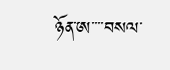ཉོན་ཨ་་་་བསལ་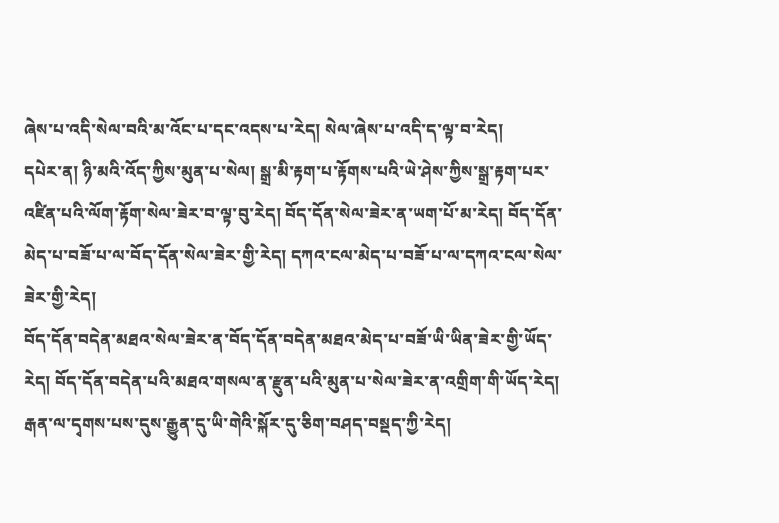ཞེས་པ་འདི་སེལ་བའི་མ་འོང་པ་དང་འདས་པ་རེད། སེལ་ཞེས་པ་འདི་ད་ལྟ་བ་རེད།
དཔེར་ན། ཉི་མའི་འོད་ཀྱིས་མུན་པ་སེལ། སྒྲ་མི་རྟག་པ་རྟོགས་པའི་ཡེ་ཤེས་ཀྱིས་སྒྲ་རྟག་པར་འཛིན་པའི་ལོག་རྟོག་སེལ་ཟེར་བ་ལྟ་བུ་རེད། བོད་དོན་སེལ་ཟེར་ན་ཡག་པོ་མ་རེད། བོད་དོན་མེད་པ་བཟོ་པ་ལ་བོད་དོན་སེལ་ཟེར་གྱི་རེད། དཀའ་ངལ་མེད་པ་བཟོ་པ་ལ་དཀའ་ངལ་སེལ་ཟེར་གྱི་རེད།
བོད་དོན་བདེན་མཐའ་སེལ་ཟེར་ན་བོད་དོན་བདེན་མཐའ་མེད་པ་བཟོ་ཡི་ཡིན་ཟེར་གྱི་ཡོད་རེད། བོད་དོན་བདེན་པའི་མཐའ་གསལ་ན་རྫུན་པའི་མུན་པ་སེལ་ཟེར་ན་འགྲིག་གི་ཡོད་རེད།
རྒན་ལ་དྭགས་པས་དུས་རྒྱུན་དུ་ཡི་གེའི་སྐོར་དུ་ཅིག་བཤད་བསྡད་ཀྱི་རེད།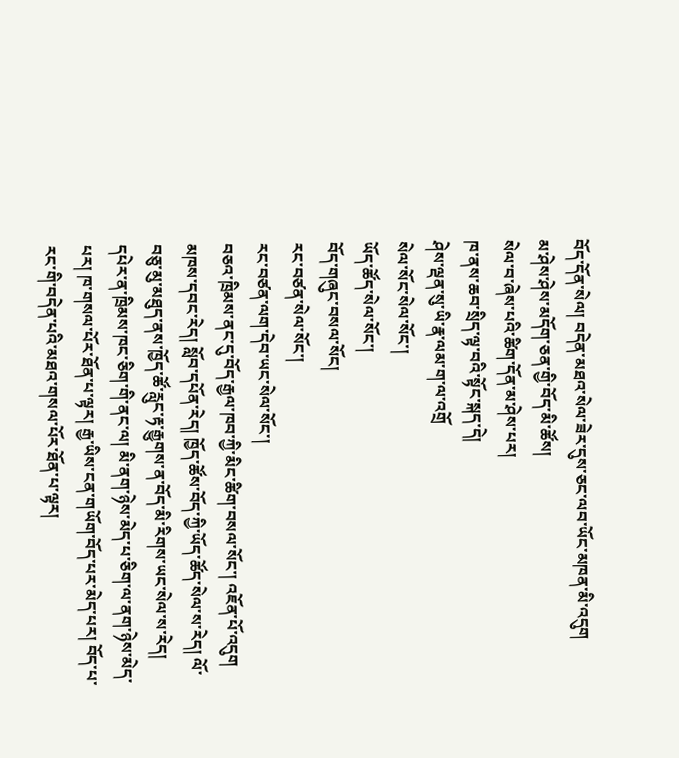བོད་དོན་སེལ། བདེན་མཐའ་སེལ་ཟེར་དུས་ཅང་ལབ་ཡོང་མཁན་མི་འདུག
མ་ཤེས་ཤེས་མདོག་ཅན་གྱི་བོད་མི་ཚོས།
སེལ་བ་ཞེས་པའི་ཚིག་དོན་མ་ཤེས་པར།
ཁ་ནས་ཆབ་སྲིད་ལྟ་བའི་སྟོང་སྐད་དེ།
ཤེས་ལྡན་སུ་ཡི་རྣ་ལམ་ག་ལ་འགྲོ
སེལ་སོང་སེལ་སོང་།
ཡོད་ཚོད་སེལ་སོང་།
བོད་གཞུང་བསལ་སོང།
རང་བཙན་སེལ་སོང་།
རང་བཙན་ལག་དེབ་ཡང་སེལ་སོང་།
བཅའ་ཁྲིམས་ནང་དུ་བོད་རྒྱལ་ཁབ་ཀྱི་མིང་ཚིག་བསལ་སོང་། འཇོན་པོ་འདུག མཁས་དབང་རེད། སློབ་དཔོན་རེད། ཁྱོད་ཚོས་བོད་ཀྱི་ཡོད་ཚོད་སེལ་ས་རེད། ལོ་བཅུ་མུ་མཐུད་ནས་ཁྱོད་ཚོ་རླུང་རྟ་རྒྱུགས་ན་བོད་མི་རིགས་ཡང་སེལ་ས་རེད།
དཔེར་ན་ཁྲིམས་ཁང་ཅིག་གི་ནང་ལ། མི་ནག་ཉེས་མེད་པ་ཅིག་ལ་ནག་ཉེས་མེད་པར། ཁ་གསལ་པོར་ཐོན་པ་ལྟར། རྒྱ་ཡིས་ངན་གཡོག་བོད་པར་མེད་པར། བོད་པ་རང་གི་བདེན་པའི་མཐའ་གསལ་པོར་ཐོན་པ་ལྟར།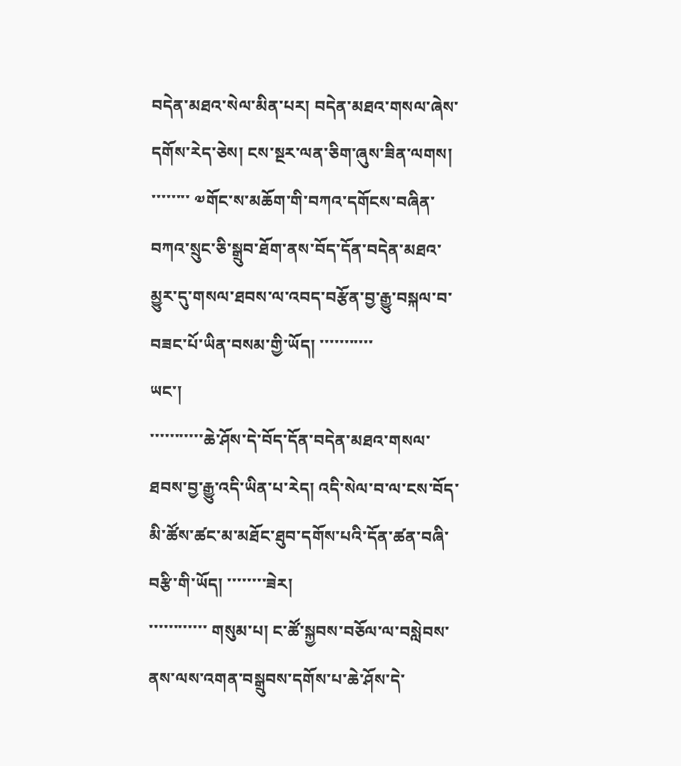བདེན་མཐའ་སེལ་མིན་པར། བདེན་མཐའ་གསལ་ཞེས་དགོས་རེད་ཅེས། ངས་སྔར་ལན་ཅིག་ཞུས་ཟིན་ལགས།
་་་་་་་་ ༧གོང་ས་མཆོག་གི་བཀའ་དགོངས་བཞིན་བཀའ་སྲུང་ཅི་སྒྲུབ་ཐོག་ནས་བོད་དོན་བདེན་མཐའ་མྱུར་དུ་གསལ་ཐབས་ལ་འབད་བརྩོན་བྱ་རྒྱུ་བསྐལ་བ་བཟང་པོ་ཡིན་བསམ་གྱི་ཡོད། ་་་་་་་་་་་
ཡང་།
་་་་་་་་་་་ཆེ་ཤོས་དེ་བོད་དོན་བདེན་མཐའ་གསལ་ཐབས་བྱ་རྒྱུ་འདི་ཡིན་པ་རེད། འདི་སེལ་བ་ལ་ངས་བོད་མི་ཚོས་ཚང་མ་མཐོང་ཐུབ་དགོས་པའི་དོན་ཚན་བཞི་བརྩི་གི་ཡོད། ་་་་་་་་ཟེར།
་་་་་་་་་་་་ གསུམ་པ། ང་ཚོ་སྐྱབས་བཅོལ་ལ་བསླེབས་ནས་ལས་འགན་བསྒྲུབས་དགོས་པ་ཆེ་ཤོས་དེ་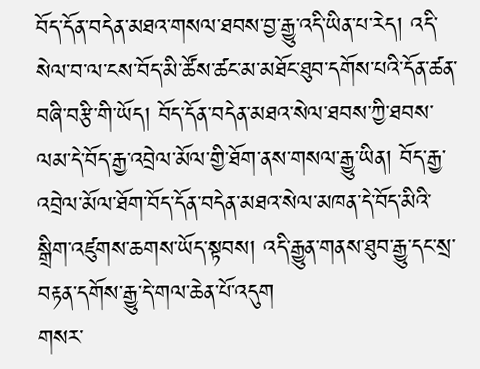བོད་དོན་བདེན་མཐའ་གསལ་ཐབས་བྱ་རྒྱུ་འདི་ཡིན་པ་རེད། འདི་སེལ་བ་ལ་ངས་བོད་མི་ཚོས་ཚང་མ་མཐོང་ཐུབ་དགོས་པའི་དོན་ཚན་བཞི་བརྩི་གི་ཡོད། བོད་དོན་བདེན་མཐའ་སེལ་ཐབས་ཀྱི་ཐབས་ལམ་དེ་བོད་རྒྱ་འབྲེལ་མོལ་གྱི་ཐོག་ནས་གསལ་རྒྱུ་ཡིན། བོད་རྒྱ་འབྲེལ་མོལ་ཐོག་བོད་དོན་བདེན་མཐའ་སེལ་མཁན་དེ་བོད་མིའི་སྒྲིག་འཛུགས་ཆགས་ཡོད་སྟབས། འདི་རྒྱུན་གནས་ཐུབ་རྒྱུ་དང་སྲ་བརྟན་དགོས་རྒྱུ་དེ་གལ་ཆེན་པོ་འདུག
གསར་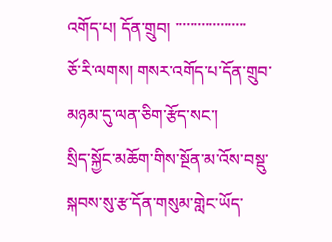འགོད་པ། དོན་གྲུབ། ་་་་་་་་་་་་་་་་་་་
ཅོ་རི་ལགས། གསར་འགོད་པ་དོན་གྲུབ་མཉམ་དུ་ལན་ཅིག་རྩོད་སང་།
སྲིད་སྐྱོང་མཆོག་གིས་སྔོན་མ་འོས་བསྡུ་སྐབས་སུ་རྩ་དོན་གསུམ་གླེང་ཡོད་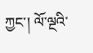ཀྱང་། ལོ་ལྔའི་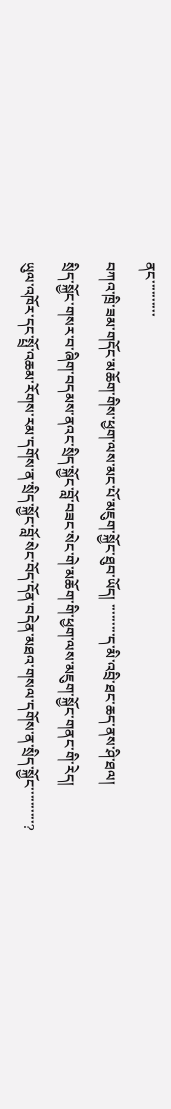ནང་་་་་་་་་་
བཀའ་ཁྲི་ཟམ་གདོང་མཆོག་གིས་ཕྱག་ལས་མང་པོ་མཇུག་སྐྱོང་ཐུབ་ཡོད། ་་་་་་་་་ད་མི་འབྲི་ཐང་ཆད་ནས་ཤི་ཐལ།
སྲིད་སྐྱོང་གསར་བ་ཞིག་བདམས་ནའང་སྲིད་སྐྱོང་བློ་བཟང་སེང་གེ་མཆོག་གི་ཕྱག་ལས་མཇུག་སྐྱོང་གནང་གི་རེད།
ཡུལ་འཁོར་དང་སྤྲོ་འཆམ་རོགས་རམ་དགོས་ན་སྲིད་སྐྱོང་བློ་སེང་བོད་དོན་བདེན་མཐའ་གསལ་དགོས་ན་སྲིད་སྐྱོང་་་་་་་་་་?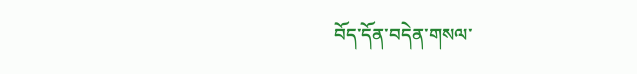བོད་དོན་བདེན་གསལ་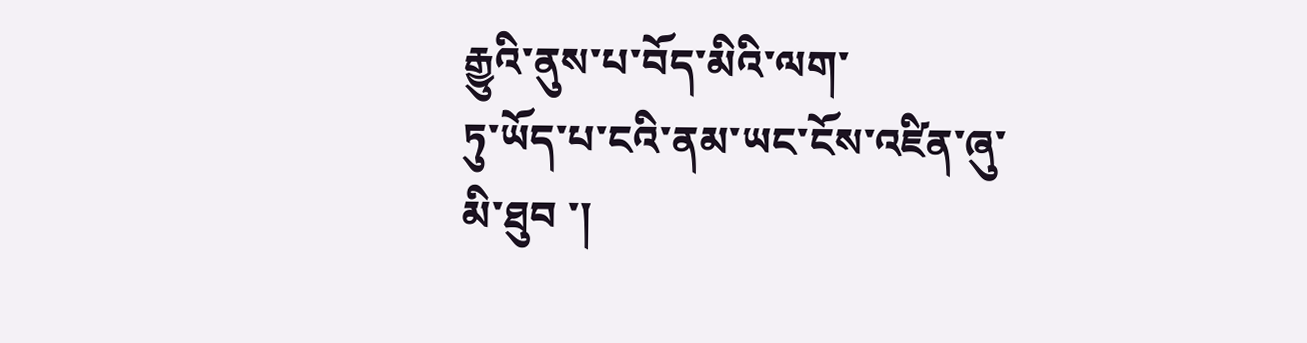རྒྱུའི་ནུས་པ་བོད་མིའི་ལག་
ཏུ་ཡོད་པ་ངའི་ནམ་ཡང་ངོས་འཛིན་ཞུ་མི་ཐུབ ་།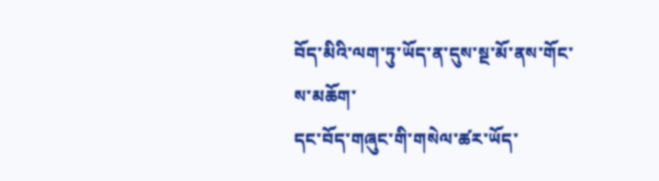བོད་མིའི་ལག་ཏུ་ཡོད་ན་དུས་སྔ་མོ་ནས་གོང་ས་མཆོག་
དང་བོད་གཞུང་གི་གསེལ་ཚར་ཡོད་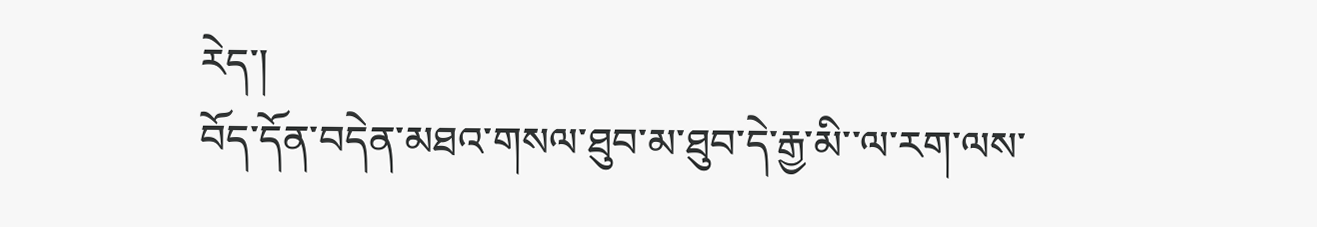རེད་།
བོད་དོན་བདེན་མཐའ་གསལ་ཐུབ་མ་ཐུབ་དེ་རྒྱ་མི་་ལ་རག་ལས་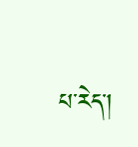པ་རེད་།